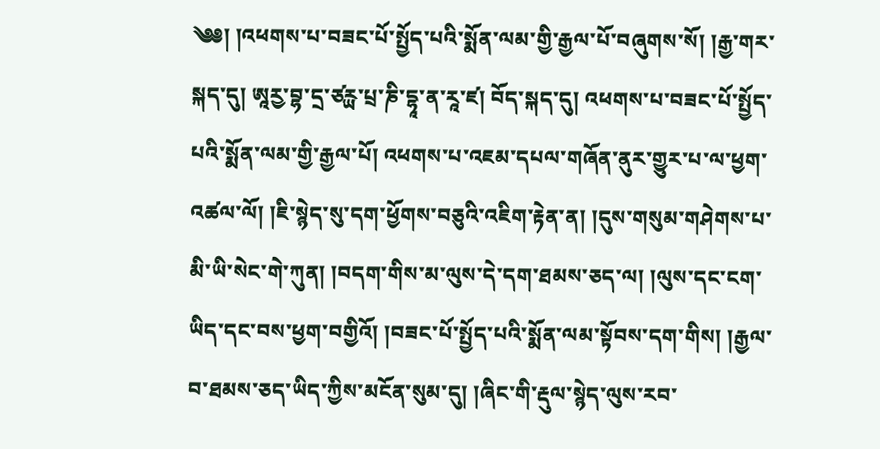༄༅། །འཕགས་པ་བཟང་པོ་སྤྱོད་པའི་སྨོན་ལམ་གྱི་རྒྱལ་པོ་བཞུགས་སོ། །རྒྱ་གར་སྐད་དུ། ཨཱརྱ་བྷ་དྲ་ཙཪྻ་པྲ་ཎི་དྷཱ་ན་རཱ་ཛ། བོད་སྐད་དུ། འཕགས་པ་བཟང་པོ་སྤྱོད་པའི་སྨོན་ལམ་གྱི་རྒྱལ་པོ། འཕགས་པ་འཇམ་དཔལ་གཞོན་ནུར་གྱུར་པ་ལ་ཕྱག་འཚལ་ལོ། །ཇི་སྙེད་སུ་དག་ཕྱོགས་བཅུའི་འཇིག་རྟེན་ན། །དུས་གསུམ་གཤེགས་པ་མི་ཡི་སེང་གེ་ཀུན། །བདག་གིས་མ་ལུས་དེ་དག་ཐམས་ཅད་ལ། །ལུས་དང་ངག་ཡིད་དང་བས་ཕྱག་བགྱིའོ། །བཟང་པོ་སྤྱོད་པའི་སྨོན་ལམ་སྟོབས་དག་གིས། །རྒྱལ་བ་ཐམས་ཅད་ཡིད་ཀྱིས་མངོན་སུམ་དུ། །ཞིང་གི་རྡུལ་སྙེད་ལུས་རབ་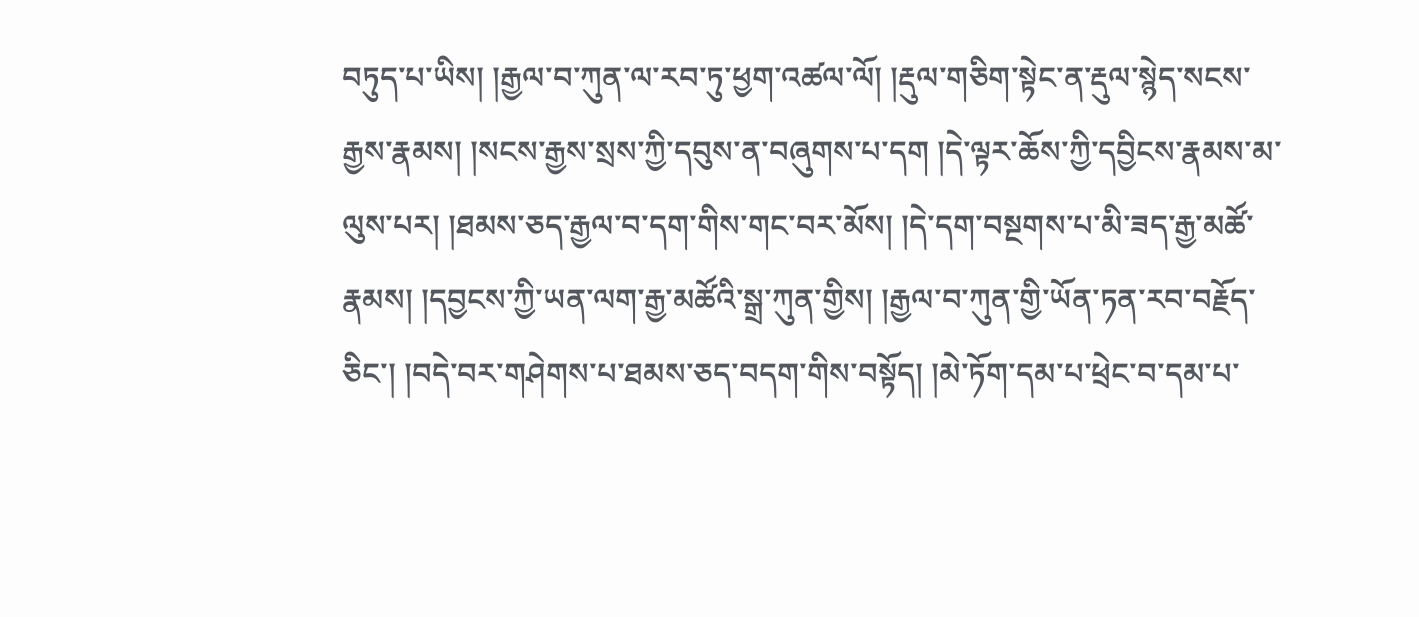བཏུད་པ་ཡིས། །རྒྱལ་བ་ཀུན་ལ་རབ་ཏུ་ཕྱག་འཚལ་ལོ། །རྡུལ་གཅིག་སྟེང་ན་རྡུལ་སྙེད་སངས་རྒྱས་རྣམས། །སངས་རྒྱས་སྲས་ཀྱི་དབུས་ན་བཞུགས་པ་དག །དེ་ལྟར་ཆོས་ཀྱི་དབྱིངས་རྣམས་མ་ལུས་པར། །ཐམས་ཅད་རྒྱལ་བ་དག་གིས་གང་བར་མོས། །དེ་དག་བསྔགས་པ་མི་ཟད་རྒྱ་མཚོ་རྣམས། །དབྱངས་ཀྱི་ཡན་ལག་རྒྱ་མཚོའི་སྒྲ་ཀུན་གྱིས། །རྒྱལ་བ་ཀུན་གྱི་ཡོན་ཏན་རབ་བརྗོད་ཅིང་། །བདེ་བར་གཤེགས་པ་ཐམས་ཅད་བདག་གིས་བསྟོད། །མེ་ཏོག་དམ་པ་ཕྲེང་བ་དམ་པ་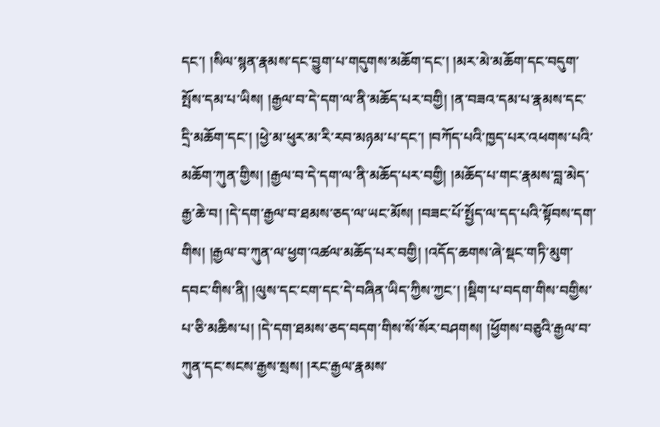དང་། །སིལ་སྙན་རྣམས་དང་བྱུག་པ་གདུགས་མཆོག་དང་། །མར་མེ་མཆོག་དང་བདུག་སྤོས་དམ་པ་ཡིས། །རྒྱལ་བ་དེ་དག་ལ་ནི་མཆོད་པར་བགྱི། །ན་བཟའ་དམ་པ་རྣམས་དང་དྲི་མཆོག་དང་། །ཕྱེ་མ་ཕུར་མ་རི་རབ་མཉམ་པ་དང་། །བཀོད་པའི་ཁྱད་པར་འཕགས་པའི་མཆོག་ཀུན་གྱིས། །རྒྱལ་བ་དེ་དག་ལ་ནི་མཆོད་པར་བགྱི། །མཆོད་པ་གང་རྣམས་བླ་མེད་རྒྱ་ཆེ་བ། །དེ་དག་རྒྱལ་བ་ཐམས་ཅད་ལ་ཡང་མོས། །བཟང་པོ་སྤྱོད་ལ་དད་པའི་སྟོབས་དག་གིས། །རྒྱལ་བ་ཀུན་ལ་ཕྱག་འཚལ་མཆོད་པར་བགྱི། །འདོད་ཆགས་ཞེ་སྡང་གཏི་མུག་དབང་གིས་ནི། །ལུས་དང་ངག་དང་དེ་བཞིན་ཡིད་ཀྱིས་ཀྱང་། །སྡིག་པ་བདག་གིས་བགྱིས་པ་ཅི་མཆིས་པ། །དེ་དག་ཐམས་ཅད་བདག་གིས་སོ་སོར་བཤགས། །ཕྱོགས་བཅུའི་རྒྱལ་བ་ཀུན་དང་སངས་རྒྱས་སྲས། །རང་རྒྱལ་རྣམས་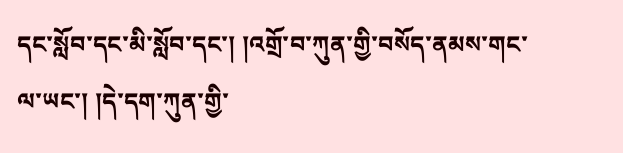དང་སློབ་དང་མི་སློབ་དང་། །འགྲོ་བ་ཀུན་གྱི་བསོད་ནམས་གང་ལ་ཡང་། །དེ་དག་ཀུན་གྱི་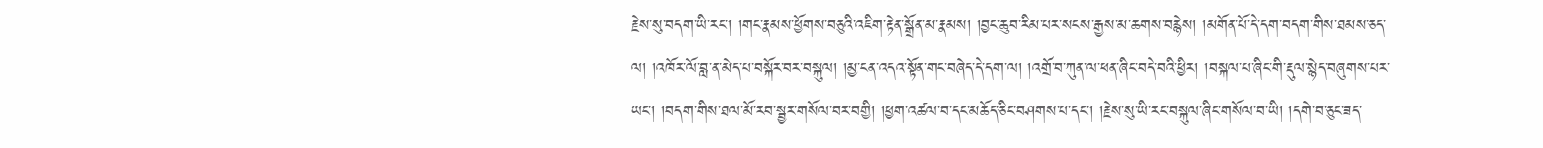རྗེས་སུ་བདག་ཡི་རང་། །གང་རྣམས་ཕྱོགས་བཅུའི་འཇིག་རྟེན་སྒྲོན་མ་རྣམས། །བྱང་ཆུབ་རིམ་པར་སངས་རྒྱས་མ་ཆགས་བརྙེས། །མགོན་པོ་དེ་དག་བདག་གིས་ཐམས་ཅད་ལ། །འཁོར་ལོ་བླ་ན་མེད་པ་བསྐོར་བར་བསྐུལ། །མྱ་ངན་འདའ་སྟོན་གང་བཞེད་དེ་དག་ལ། །འགྲོ་བ་ཀུན་ལ་ཕན་ཞིང་བདེ་བའི་ཕྱིར། །བསྐལ་པ་ཞིང་གི་རྡུལ་སྙེད་བཞུགས་པར་ཡང་། །བདག་གིས་ཐལ་མོ་རབ་སྦྱར་གསོལ་བར་བགྱི། །ཕྱག་འཚལ་བ་དང་མཆོད་ཅིང་བཤགས་པ་དང་། །རྗེས་སུ་ཡི་རང་བསྐུལ་ཞིང་གསོལ་བ་ཡི། །དགེ་བ་ཅུང་ཟད་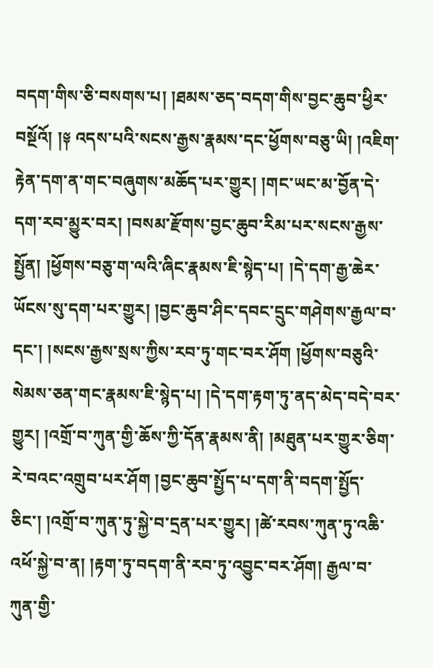བདག་གིས་ཅི་བསགས་པ། །ཐམས་ཅད་བདག་གིས་བྱང་ཆུབ་ཕྱིར་བསྔོའོ། །༈ འདས་པའི་སངས་རྒྱས་རྣམས་དང་ཕྱོགས་བཅུ་ཡི། །འཇིག་རྟེན་དག་ན་གང་བཞུགས་མཆོད་པར་གྱུར། །གང་ཡང་མ་བྱོན་དེ་དག་རབ་མྱུར་བར། །བསམ་རྫོགས་བྱང་ཆུབ་རིམ་པར་སངས་རྒྱས་སྤྱོན། །ཕྱོགས་བཅུ་ག་ལའི་ཞིང་རྣམས་ཇི་སྙེད་པ། །དེ་དག་རྒྱ་ཆེར་ཡོངས་སུ་དག་པར་གྱུར། །བྱང་ཆུབ་ཤིང་དབང་དྲུང་གཤེགས་རྒྱལ་བ་དང་། །སངས་རྒྱས་སྲས་ཀྱིས་རབ་ཏུ་གང་བར་ཤོག །ཕྱོགས་བཅུའི་སེམས་ཅན་གང་རྣམས་ཇི་སྙེད་པ། །དེ་དག་རྟག་ཏུ་ནད་མེད་བདེ་བར་གྱུར། །འགྲོ་བ་ཀུན་གྱི་ཆོས་ཀྱི་དོན་རྣམས་ནི། །མཐུན་པར་གྱུར་ཅིག་རེ་བའང་འགྲུབ་པར་ཤོག །བྱང་ཆུབ་སྤྱོད་པ་དག་ནི་བདག་སྤྱོད་ཅིང་། །འགྲོ་བ་ཀུན་ཏུ་སྐྱེ་བ་དྲན་པར་གྱུར། །ཚེ་རབས་ཀུན་ཏུ་འཆི་འཕོ་སྐྱེ་བ་ན། །རྟག་ཏུ་བདག་ནི་རབ་ཏུ་འབྱུང་བར་ཤོག། རྒྱལ་བ་ཀུན་གྱི་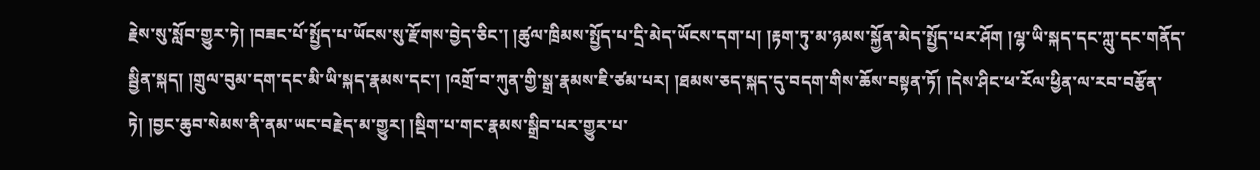རྗེས་སུ་སློབ་གྱུར་ཏེ། །བཟང་པོ་སྤྱོད་པ་ཡོངས་སུ་རྫོགས་བྱེད་ཅིང་། །ཚུལ་ཁྲིམས་སྤྱོད་པ་དྲི་མེད་ཡོངས་དག་པ། །རྟག་ཏུ་མ་ཉམས་སྐྱོན་མེད་སྤྱོད་པར་ཤོག །ལྷ་ཡི་སྐད་དང་ཀླུ་དང་གནོད་སྦྱིན་སྐད། །གྲུལ་བུམ་དག་དང་མི་ཡི་སྐད་རྣམས་དང་། །འགྲོ་བ་ཀུན་གྱི་སྒྲ་རྣམས་ཇི་ཙམ་པར། །ཐམས་ཅད་སྐད་དུ་བདག་གིས་ཆོས་བསྟན་ཏོ། །དེས་ཤིང་ཕ་རོལ་ཕྱིན་ལ་རབ་བརྩོན་ཏེ། །བྱང་ཆུབ་སེམས་ནི་ནམ་ཡང་བརྗེད་མ་གྱུར། །སྡིག་པ་གང་རྣམས་སྒྲིབ་པར་གྱུར་པ་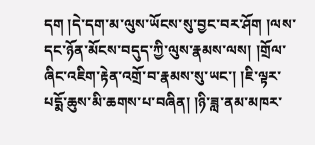དག །དེ་དག་མ་ལུས་ཡོངས་སུ་བྱང་བར་ཤོག །ལས་དང་ཉོན་མོངས་བདུད་ཀྱི་ལུས་རྣམས་ལས། །གྲོལ་ཞིང་འཇིག་རྟེན་འགྲོ་བ་རྣམས་སུ་ཡང་། །ཇི་ལྟར་པདྨོ་ཆུས་མི་ཆགས་པ་བཞིན། །ཉི་ཟླ་ནམ་མཁར་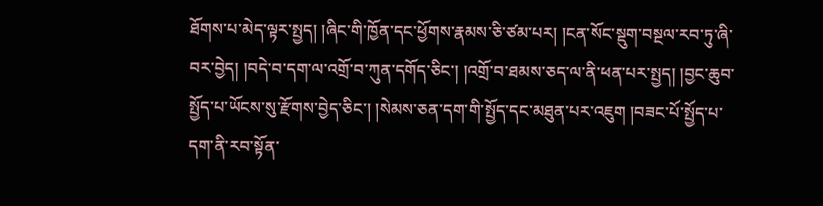ཐོགས་པ་མེད་ལྟར་སྤྱད། །ཞིང་གི་ཁྱོན་དང་ཕྱོགས་རྣམས་ཅི་ཙམ་པར། །ངན་སོང་སྡུག་བསྔལ་རབ་ཏུ་ཞི་བར་བྱེད། །བདེ་བ་དག་ལ་འགྲོ་བ་ཀུན་དགོད་ཅིང་། །འགྲོ་བ་ཐམས་ཅད་ལ་ནི་ཕན་པར་སྤྱད། །བྱང་ཆུབ་སྤྱོད་པ་ཡོངས་སུ་རྫོགས་བྱེད་ཅིང་། །སེམས་ཅན་དག་གི་སྤྱོད་དང་མཐུན་པར་འཇུག །བཟང་པོ་སྤྱོད་པ་དག་ནི་རབ་སྟོན་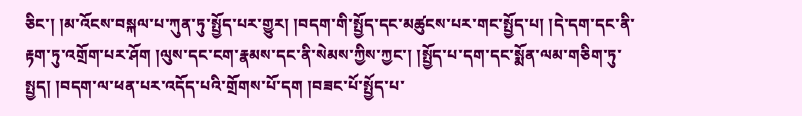ཅིང་། །མ་འོངས་བསྐལ་པ་ཀུན་ཏུ་སྤྱོད་པར་གྱུར། །བདག་གི་སྤྱོད་དང་མཚུངས་པར་གང་སྤྱོད་པ། །དེ་དག་དང་ནི་རྟག་ཏུ་འགྲོག་པར་ཤོག །ལུས་དང་ངག་རྣམས་དང་ནི་སེམས་ཀྱིས་ཀྱང་། །སྤྱོད་པ་དག་དང་སྨོན་ལམ་གཅིག་ཏུ་སྤྱད། །བདག་ལ་ཕན་པར་འདོད་པའི་གྲོགས་པོ་དག །བཟང་པོ་སྤྱོད་པ་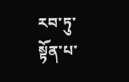རབ་ཏུ་སྟོན་པ་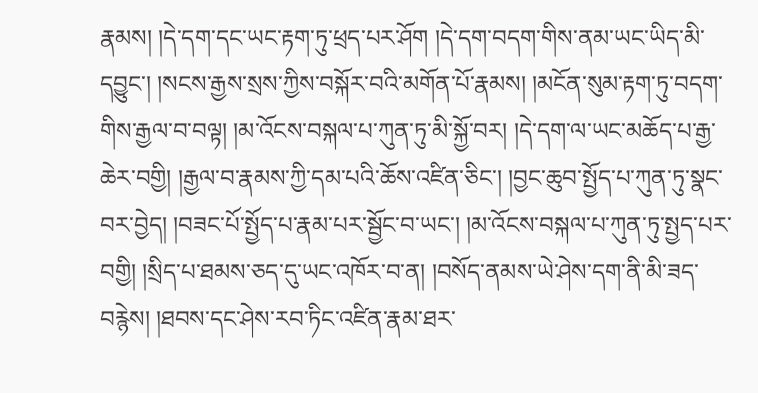རྣམས། །དེ་དག་དང་ཡང་རྟག་ཏུ་ཕྲད་པར་ཤོག །དེ་དག་བདག་གིས་ནམ་ཡང་ཡིད་མི་དབྱུང་། །སངས་རྒྱས་སྲས་ཀྱིས་བསྐོར་བའི་མགོན་པོ་རྣམས། །མངོན་སུམ་རྟག་ཏུ་བདག་གིས་རྒྱལ་བ་བལྟ། །མ་འོངས་བསྐལ་པ་ཀུན་ཏུ་མི་སྐྱོ་བར། །དེ་དག་ལ་ཡང་མཆོད་པ་རྒྱ་ཆེར་བགྱི། །རྒྱལ་བ་རྣམས་ཀྱི་དམ་པའི་ཆོས་འཛིན་ཅིང་། །བྱང་ཆུབ་སྤྱོད་པ་ཀུན་ཏུ་སྣང་བར་བྱེད། །བཟང་པོ་སྤྱོད་པ་རྣམ་པར་སྦྱོང་བ་ཡང་། །མ་འོངས་བསྐལ་པ་ཀུན་ཏུ་སྤྱད་པར་བགྱི། །སྲིད་པ་ཐམས་ཅད་དུ་ཡང་འཁོར་བ་ན། །བསོད་ནམས་ཡེ་ཤེས་དག་ནི་མི་ཟད་བརྙེས། །ཐབས་དང་ཤེས་རབ་ཏིང་འཛིན་རྣམ་ཐར་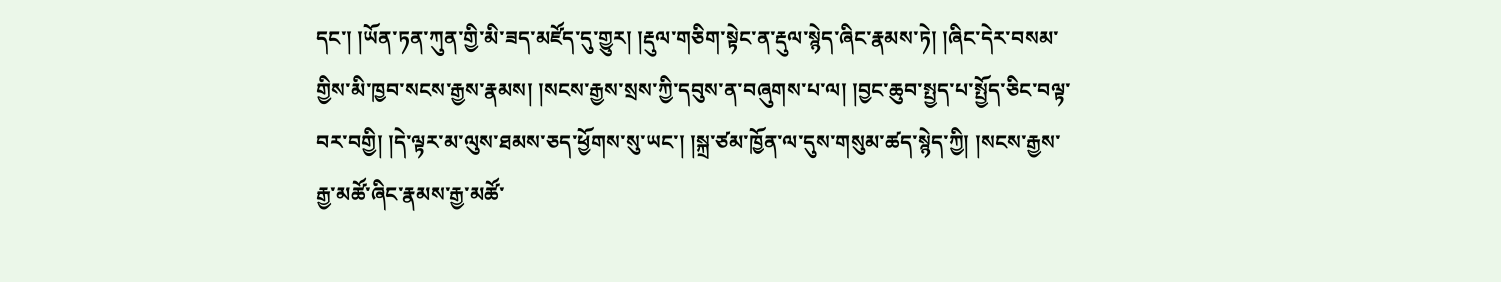དང་། །ཡོན་ཏན་ཀུན་གྱི་མི་ཟད་མཛོད་དུ་གྱུར། །རྡུལ་གཅིག་སྟེང་ན་རྡུལ་སྙེད་ཞིང་རྣམས་ཏེ། །ཞིང་དེར་བསམ་གྱིས་མི་ཁྱབ་སངས་རྒྱས་རྣམས། །སངས་རྒྱས་སྲས་ཀྱི་དབུས་ན་བཞུགས་པ་ལ། །བྱང་ཆུབ་སྤྱད་པ་སྤྱོད་ཅིང་བལྟ་བར་བགྱི། །དེ་ལྟར་མ་ལུས་ཐམས་ཅད་ཕྱོགས་སུ་ཡང་། །སྐྲ་ཙམ་ཁྱོན་ལ་དུས་གསུམ་ཚད་སྙེད་ཀྱི། །སངས་རྒྱས་རྒྱ་མཚོ་ཞིང་རྣམས་རྒྱ་མཚོ་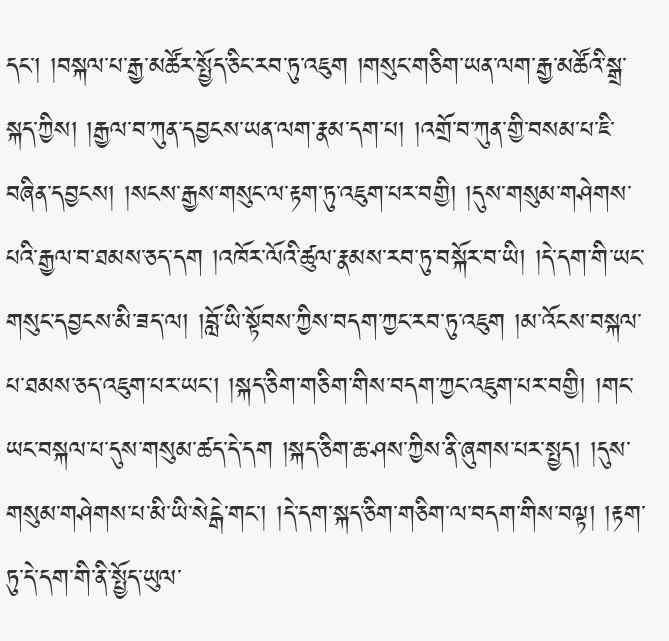དང་། །བསྐལ་པ་རྒྱ་མཚོར་སྤྱོད་ཅིང་རབ་ཏུ་འཇུག །གསུང་གཅིག་ཡན་ལག་རྒྱ་མཚོའི་སྒྲ་སྐད་ཀྱིས། །རྒྱལ་བ་ཀུན་དབྱངས་ཡན་ལག་རྣམ་དག་པ། །འགྲོ་བ་ཀུན་གྱི་བསམ་པ་ཇི་བཞིན་དབྱངས། །སངས་རྒྱས་གསུང་ལ་རྟག་ཏུ་འཇུག་པར་བགྱི། །དུས་གསུམ་གཤེགས་པའི་རྒྱལ་བ་ཐམས་ཅད་དག །འཁོར་ལོའི་ཚུལ་རྣམས་རབ་ཏུ་བསྐོར་བ་ཡི། །དེ་དག་གི་ཡང་གསུང་དབྱངས་མི་ཟད་ལ། །བློ་ཡི་སྟོབས་ཀྱིས་བདག་ཀྱང་རབ་ཏུ་འཇུག །མ་འོངས་བསྐལ་པ་ཐམས་ཅད་འཇུག་པར་ཡང་། །སྐད་ཅིག་གཅིག་གིས་བདག་ཀྱང་འཇུག་པར་བགྱི། །གང་ཡང་བསྐལ་པ་དུས་གསུམ་ཚད་དེ་དག །སྐད་ཅིག་ཆ་ཤས་ཀྱིས་ནི་ཞུགས་པར་སྤྱད། །དུས་གསུམ་གཤེགས་པ་མི་ཡི་སེངྒེ་གང་། །དེ་དག་སྐད་ཅིག་གཅིག་ལ་བདག་གིས་བལྟ། །རྟག་ཏུ་དེ་དག་གི་ནི་སྤྱོད་ཡུལ་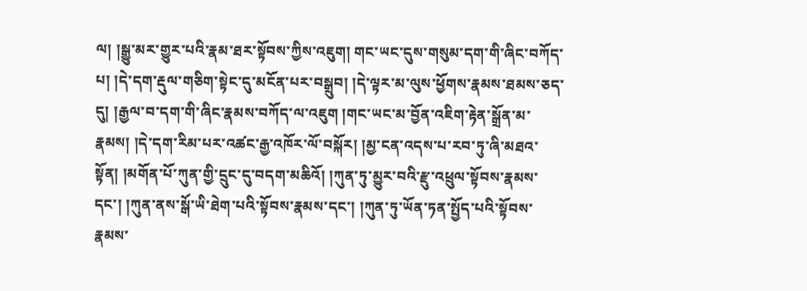ལ། །སྒྱུ་མར་གྱུར་པའི་རྣམ་ཐར་སྟོབས་ཀྱིས་འཇུག། གང་ཡང་དུས་གསུམ་དག་གི་ཞིང་བཀོད་པ། །དེ་དག་རྡུལ་གཅིག་སྟེང་དུ་མངོན་པར་བསྒྲུབ། །དེ་ལྟར་མ་ལུས་ཕྱོགས་རྣམས་ཐམས་ཅད་དུ། །རྒྱལ་བ་དག་གི་ཞིང་རྣམས་བཀོད་ལ་འཇུག །གང་ཡང་མ་བྱོན་འཇིག་རྟེན་སྒྲོན་མ་རྣམས། །དེ་དག་རིམ་པར་འཚང་རྒྱ་འཁོར་ལོ་བསྐོར། །མྱ་ངན་འདས་པ་རབ་ཏུ་ཞི་མཐའ་སྟོན། །མགོན་པོ་ཀུན་གྱི་དྲུང་དུ་བདག་མཆིའོ། །ཀུན་ཏུ་མྱུར་བའི་རྫུ་འཕྲུལ་སྟོབས་རྣམས་དང་། །ཀུན་ནས་སྒོ་ཡི་ཐེག་པའི་སྟོབས་རྣམས་དང་། །ཀུན་ཏུ་ཡོན་ཏན་སྤྱོད་པའི་སྟོབས་རྣམས་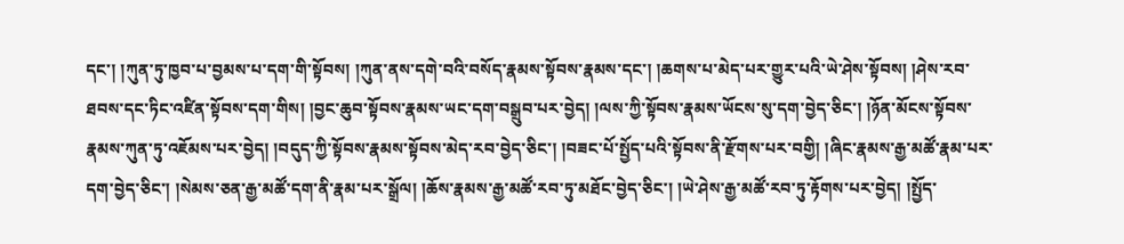དང་། །ཀུན་ཏུ་ཁྱབ་པ་བྱམས་པ་དག་གི་སྟོབས། །ཀུན་ནས་དགེ་བའི་བསོད་རྣམས་སྟོབས་རྣམས་དང་། །ཆགས་པ་མེད་པར་གྱུར་པའི་ཡེ་ཤེས་སྟོབས། །ཤེས་རབ་ཐབས་དང་ཏིང་འཛིན་སྟོབས་དག་གིས། །བྱང་ཆུབ་སྟོབས་རྣམས་ཡང་དག་བསྒྲུབ་པར་བྱེད། །ལས་ཀྱི་སྟོབས་རྣམས་ཡོངས་སུ་དག་བྱེད་ཅིང་། །ཉོན་མོངས་སྟོབས་རྣམས་ཀུན་ཏུ་འཇོམས་པར་བྱེད། །བདུད་ཀྱི་སྟོབས་རྣམས་སྟོབས་མེད་རབ་བྱེད་ཅིང་། །བཟང་པོ་སྤྱོད་པའི་སྟོབས་ནི་རྫོགས་པར་བགྱི། །ཞིང་རྣམས་རྒྱ་མཚོ་རྣམ་པར་དག་བྱེད་ཅིང་། །སེམས་ཅན་རྒྱ་མཚོ་དག་ནི་རྣམ་པར་སྒྲོལ། །ཆོས་རྣམས་རྒྱ་མཚོ་རབ་ཏུ་མཐོང་བྱེད་ཅིང་། །ཡེ་ཤེས་རྒྱ་མཚོ་རབ་ཏུ་རྟོགས་པར་བྱེད། །སྤྱོད་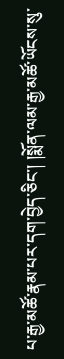པ་རྒྱ་མཚོ་རྣམ་པར་དག་བྱེད་ཅིང་། །སྨོན་ལམ་རྒྱ་མཚོ་ཡོངས་སུ་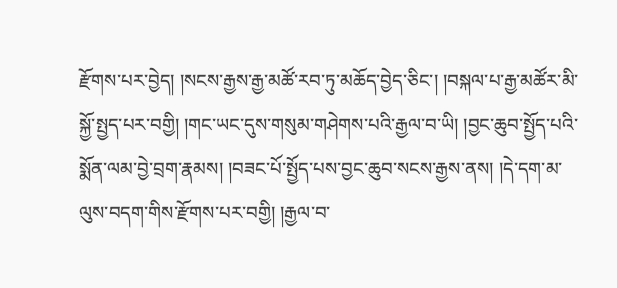རྫོགས་པར་བྱེད། །སངས་རྒྱས་རྒྱ་མཚོ་རབ་ཏུ་མཆོད་བྱེད་ཅིང་། །བསྐལ་པ་རྒྱ་མཚོར་མི་སྐྱོ་སྤྱད་པར་བགྱི། །གང་ཡང་དུས་གསུམ་གཤེགས་པའི་རྒྱལ་བ་ཡི། །བྱང་ཆུབ་སྤྱོད་པའི་སྨོན་ལམ་བྱེ་བྲག་རྣམས། །བཟང་པོ་སྤྱོད་པས་བྱང་ཆུབ་སངས་རྒྱས་ནས། །དེ་དག་མ་ལུས་བདག་གིས་རྫོགས་པར་བགྱི། །རྒྱལ་བ་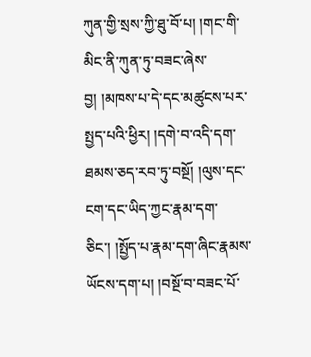ཀུན་གྱི་སྲས་ཀྱི་ཐུ་བོ་པ། །གང་གི་མིང་ནི་ཀུན་ཏུ་བཟང་ཞེས་བྱ། །མཁས་པ་དེ་དང་མཚུངས་པར་སྤྱད་པའི་ཕྱིར། །དགེ་བ་འདི་དག་ཐམས་ཅད་རབ་ཏུ་བསྔོ། །ལུས་དང་ངག་དང་ཡིད་ཀྱང་རྣམ་དག་ཅིང་། །སྤྱོད་པ་རྣམ་དག་ཞིང་རྣམས་ཡོངས་དག་པ། །བསྔོ་བ་བཟང་པོ་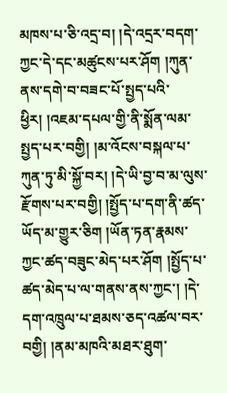མཁས་པ་ཅི་འདྲ་བ། །དེ་འདྲར་བདག་ཀྱང་དེ་དང་མཚུངས་པར་ཤོག །ཀུན་ནས་དགེ་བ་བཟང་པོ་སྤྱད་པའི་ཕྱིར། །འཇམ་དཔལ་གྱི་ནི་སྨོན་ལམ་སྤྱད་པར་བགྱི། །མ་འོངས་བསྐལ་པ་ཀུན་ཏུ་མི་སྐྱོ་བར། །དེ་ཡི་བྱ་བ་མ་ལུས་རྫོགས་པར་བགྱི། །སྤྱོད་པ་དག་ནི་ཚད་ཡོད་མ་གྱུར་ཅིག །ཡོན་ཏན་རྣམས་ཀྱང་ཚད་བཟུང་མེད་པར་ཤོག །སྤྱོད་པ་ཚད་མེད་པ་ལ་གནས་ནས་ཀྱང་། །དེ་དག་འཁྲུལ་པ་ཐམས་ཅད་འཚལ་བར་བགྱི། །ནམ་མཁའི་མཐར་ཐུག་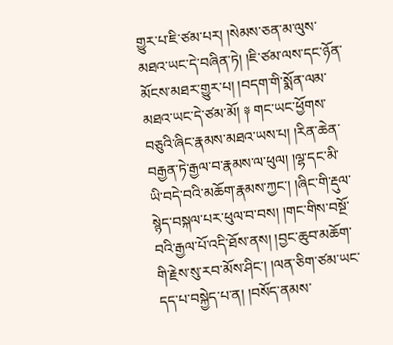གྱུར་པ་ཇི་ཙམ་པར། །སེམས་ཅན་མ་ལུས་མཐའ་ཡང་དེ་བཞིན་ཏེ། །ཇི་ཙམ་ལས་དང་ཉོན་མོངས་མཐར་གྱུར་པ། །བདག་གི་སྨོན་ལམ་མཐའ་ཡང་དེ་ཙམ་མོ། ༈ གང་ཡང་ཕྱོགས་བཅུའི་ཞིང་རྣམས་མཐའ་ཡས་པ། །རིན་ཆེན་བརྒྱན་ཏེ་རྒྱལ་བ་རྣམས་ལ་ཕུལ། །ལྷ་དང་མི་ཡི་བདེ་བའི་མཆོག་རྣམས་ཀྱང་། །ཞིང་གི་རྡུལ་སྙེད་བསྐལ་པར་ཕུལ་བ་བས། །གང་གིས་བསྔོ་བའི་རྒྱལ་པོ་འདི་ཐོས་ནས། །བྱང་ཆུབ་མཆོག་གི་རྗེས་སུ་རབ་མོས་ཤིང་། །ལན་ཅིག་ཙམ་ཡང་དད་པ་བསྐྱེད་པ་ན། །བསོད་ནམས་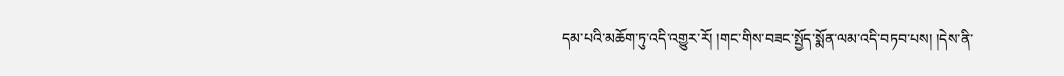དམ་པའི་མཆོག་ཏུ་འདི་འགྱུར་རོ། །གང་གིས་བཟང་སྤྱོད་སྨོན་ལམ་འདི་བཏབ་པས། །དེས་ནི་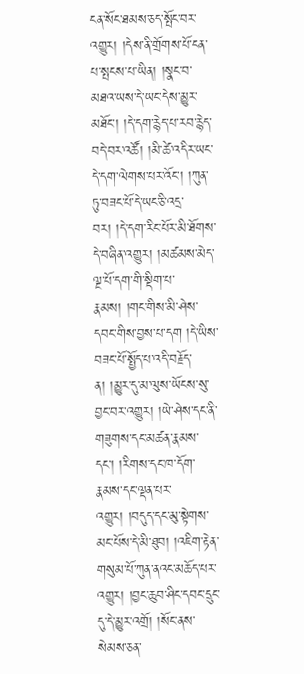ངན་སོང་ཐམས་ཅད་སྤོང་བར་འགྱུར། །དེས་ནི་གྲོགས་པོ་ངན་པ་སྤངས་པ་ཡིན། །སྣང་བ་མཐའ་ཡས་དེ་ཡང་དེས་མྱུར་མཐོང་། །དེ་དག་རྙེད་པ་རབ་རྙེད་བདེ་བར་འཚོ། །མི་ཚེ་འདིར་ཡང་དེ་དག་ལེགས་པར་འོང་། །ཀུན་ཏུ་བཟང་པོ་དེ་ཡང་ཅི་འདྲ་བར། །དེ་དག་རིང་པོར་མི་ཐོགས་དེ་བཞིན་འགྱུར། །མཚམས་མེད་ལྔ་པོ་དག་གི་སྡིག་པ་རྣམས། །གང་གིས་མི་ཤེས་དབང་གིས་བྱས་པ་དག །དེ་ཡིས་བཟང་པོ་སྤྱོད་པ་འདི་བརྗོད་ན། །མྱུར་དུ་མ་ལུས་ཡོངས་སུ་བྱང་བར་འགྱུར། །ཡེ་ཤེས་དང་ནི་གཟུགས་དང་མཚན་རྣམས་དང་། །རིགས་དང་ཁ་དོག་རྣམས་དང་ལྡན་པར་འགྱུར། །བདུད་དང་མུ་སྟེགས་མང་པོས་དེ་མི་ཐུབ། །འཇིག་རྟེན་གསུམ་པོ་ཀུན་ནའང་མཆོད་པར་འགྱུར། །བྱང་ཆུབ་ཤིང་དབང་དྲུང་དུ་དེ་མྱུར་འགྲོ། །སོང་ནས་སེམས་ཅན་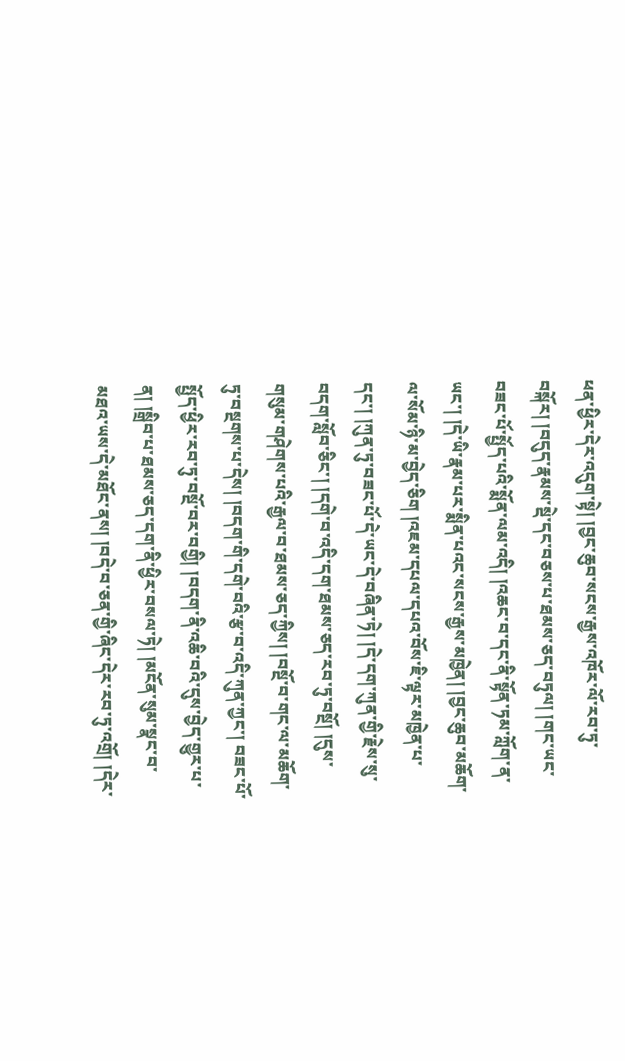ཕན་ཕྱིར་དེར་འདུག་སྟེ། །བྱང་ཆུབ་སངས་རྒྱས་འཁོར་ལོ་རབ་ཏུ་བསྐོར། །བདུད་རྣམས་སྡེ་དང་བཅས་པ་ཐམས་ཅད་བཏུལ། །གང་ཡང་བཟང་པོ་སྤྱོད་པའི་སྨོན་ལམ་འདི། །འཆང་བ་དང་ནི་སྟོན་ཏམ་ཀློག་ན་ཡང་། །དེ་ཡི་རྣམ་པར་སྨིན་པའང་སངས་རྒྱས་མཁྱེན། །བྱང་ཆུབ་མཆོག་ལ་སོམ་ཉི་མ་བྱེད་ཅིག །འཇམ་དཔལ་དཔའ་བོས་ཇི་ལྟར་མཁྱེན་པ་དང་། །ཀུན་ཏུ་བཟང་པོ་དེ་ཡང་དེ་བཞིན་ཏེ། །དེ་དག་ཀུན་གྱི་རྗེས་སུ་བདག་སློབ་ཅིང་། །དགེ་བ་འདི་དག་ཐམས་ཅད་རབ་ཏུ་བསྔོ། །དུས་གསུམ་གཤེགས་པའི་རྒྱལ་བ་ཐམས་ཅད་ཀྱིས། །བསྔོ་བ་གང་ལ་མཆོག་ཏུ་བསྔགས་པ་དེས། །བདག་གི་དགེ་བའི་རྩ་བ་འདི་ཀུན་ཀྱང་། བཟང་པོ་སྤྱོད་ཕྱིར་རབ་ཏུ་བསྔོ་བར་བགྱི། །བདག་ནི་འཆི་བའི་དུས་བྱེད་གྱུར་པ་ན། །སྒྲིབ་པ་ཐམས་ཅད་དག་ནི་ཕྱིར་བསལ་ཏེ། །མངོན་སུམ་སྣང་བ་མཐའ་ཡས་དེ་མཐོང་ནས། །བདེ་བ་ཅན་གྱི་ཞིང་དེར་རབ་ཏུ་འགྲོ། །དེར་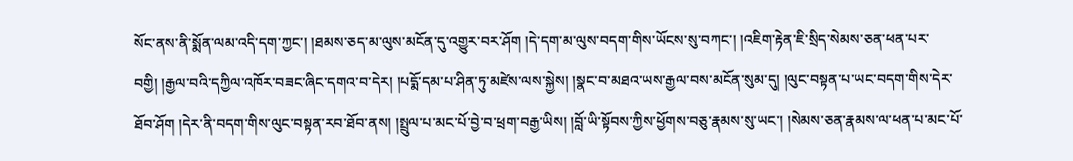སོང་ནས་ནི་སྨོན་ལམ་འདི་དག་ཀྱང་། །ཐམས་ཅད་མ་ལུས་མངོན་དུ་འགྱུར་བར་ཤོག །དེ་དག་མ་ལུས་བདག་གིས་ཡོངས་སུ་བཀང་། །འཇིག་རྟེན་ཇི་སྲིད་སེམས་ཅན་ཕན་པར་བགྱི། །རྒྱལ་བའི་དཀྱིལ་འཁོར་བཟང་ཞིང་དགའ་བ་དེར། །པདྨོ་དམ་པ་ཤིན་ཏུ་མཛེས་ལས་སྐྱེས། །སྣང་བ་མཐའ་ཡས་རྒྱལ་བས་མངོན་སུམ་དུ། །ལུང་བསྟན་པ་ཡང་བདག་གིས་དེར་ཐོབ་ཤོག །དེར་ནི་བདག་གིས་ལུང་བསྟན་རབ་ཐོབ་ནས། །སྤྲུལ་པ་མང་པོ་བྱེ་བ་ཕྲག་བརྒྱ་ཡིས། །བློ་ཡི་སྟོབས་ཀྱིས་ཕྱོགས་བཅུ་རྣམས་སུ་ཡང་། །སེམས་ཅན་རྣམས་ལ་ཕན་པ་མང་པོ་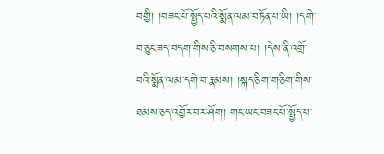བགྱི། །བཟང་པོ་སྤྱོད་པའི་སྨོན་ལམ་བཏོན་པ་ཡི། །དགེ་བ་ཅུང་ཟད་བདག་གིས་ཅི་བསགས་པ། །དེས་ནི་འགྲོ་བའི་སྨོན་ལམ་དགེ་བ་རྣམས། །སྐད་ཅིག་གཅིག་གིས་ཐམས་ཅད་འབྱོར་བར་ཤོག། གང་ཡང་བཟང་པོ་སྤྱོད་པ་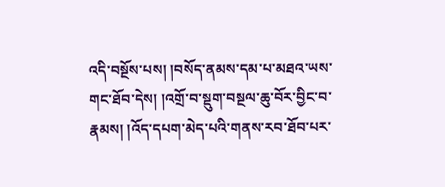འདི་བསྔོས་པས། །བསོད་ནམས་དམ་པ་མཐའ་ཡས་གང་ཐོབ་དེས། །འགྲོ་བ་སྡུག་བསྔལ་ཆུ་བོར་བྱིང་བ་རྣམས། །འོད་དཔག་མེད་པའི་གནས་རབ་ཐོབ་པར་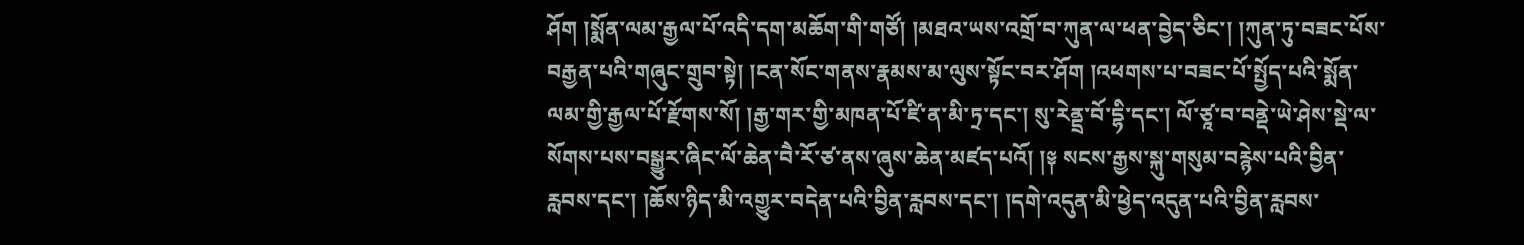ཤོག །སྨོན་ལམ་རྒྱལ་པོ་འདི་དག་མཆོག་གི་གཙོ། །མཐའ་ཡས་འགྲོ་བ་ཀུན་ལ་ཕན་བྱེད་ཅིང་། །ཀུན་ཏུ་བཟང་པོས་བརྒྱན་པའི་གཞུང་གྲུབ་སྟེ། །ངན་སོང་གནས་རྣམས་མ་ལུས་སྟོང་བར་ཤོག །འཕགས་པ་བཟང་པོ་སྤྱོད་པའི་སྨོན་ལམ་གྱི་རྒྱལ་པོ་རྫོགས་སོ། །རྒྱ་གར་གྱི་མཁན་པོ་ཛི་ན་མི་ཏྲ་དང་། སུ་རེནྡྲ་བོ་དྷི་དང་། ལོ་ཙཱ་བ་བནྡེ་ཡེ་ཤེས་སྡེ་ལ་སོགས་པས་བསྒྱུར་ཞིང་ལོ་ཆེན་བཻ་རོ་ཙ་ནས་ཞུས་ཆེན་མཛད་པའོ། །༈ སངས་རྒྱས་སྐུ་གསུམ་བརྙེས་པའི་བྱིན་རླབས་དང་། །ཆོས་ཉིད་མི་འགྱུར་བདེན་པའི་བྱིན་རླབས་དང་། །དགེ་འདུན་མི་ཕྱེད་འདུན་པའི་བྱིན་རླབས་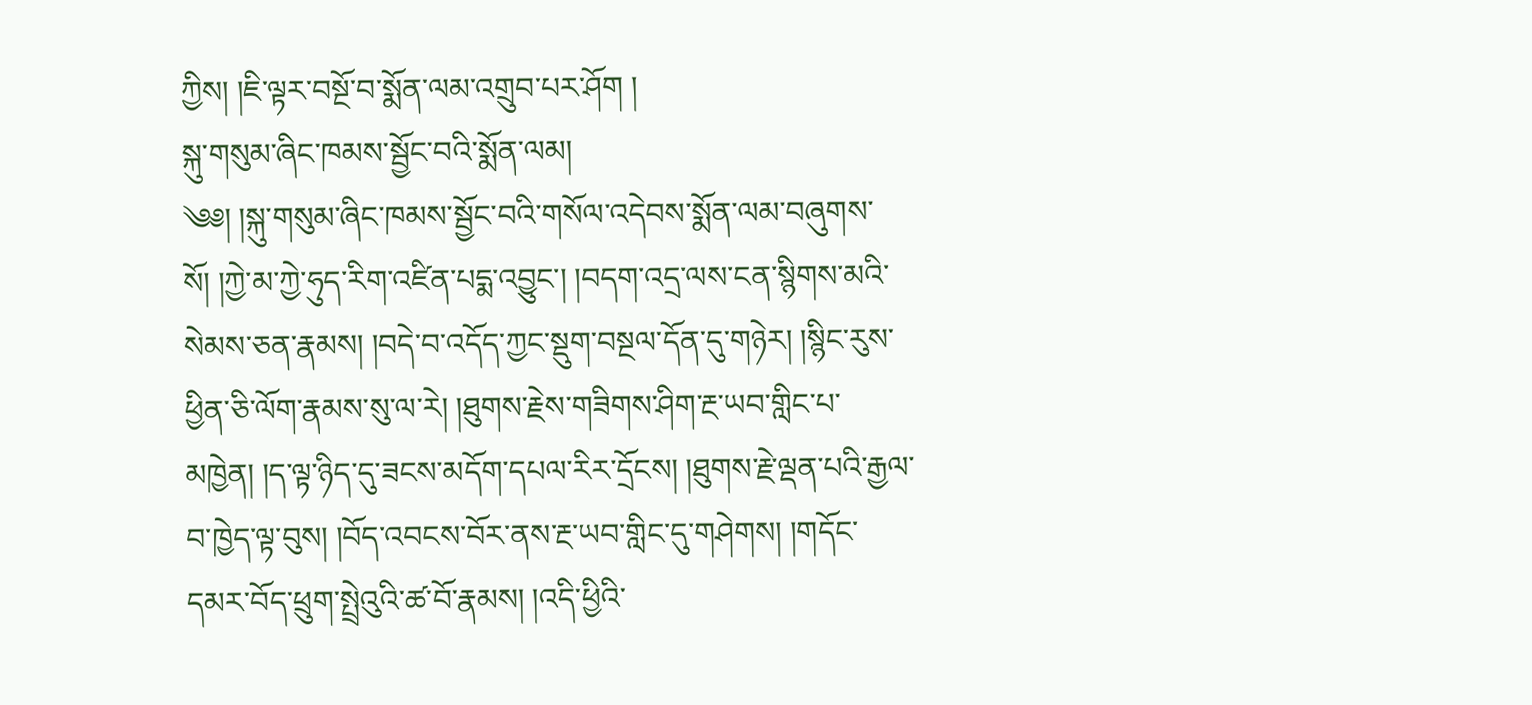ཀྱིས། །ཇི་ལྟར་བསྔོ་བ་སྨོན་ལམ་འགྲུབ་པར་ཤོག །
སྐུ་གསུམ་ཞིང་ཁམས་སྦྱོང་བའི་སྨོན་ལམ།
༄༅། །སྐུ་གསུམ་ཞིང་ཁམས་སྦྱོང་བའི་གསོལ་འདེབས་སྨོན་ལམ་བཞུགས་སོ། །ཀྱེ་མ་ཀྱེ་ཧུད་རིག་འཛིན་པདྨ་འབྱུང་། །བདག་འདྲ་ལས་ངན་སྙིགས་མའི་སེམས་ཅན་རྣམས། །བདེ་བ་འདོད་ཀྱང་སྡུག་བསྔལ་དོན་དུ་གཉེར། །སྙིང་རུས་ཕྱིན་ཅི་ལོག་རྣམས་སུ་ལ་རེ། །ཐུགས་རྗེས་གཟིགས་ཤིག་རྔ་ཡབ་གླིང་པ་མཁྱེན། །ད་ལྟ་ཉིད་དུ་ཟངས་མདོག་དཔལ་རིར་དྲོངས། །ཐུགས་རྗེ་ལྡན་པའི་རྒྱལ་བ་ཁྱེད་ལྟ་བུས། །བོད་འབངས་བོར་ནས་རྔ་ཡབ་གླིང་དུ་གཤེགས། །གདོང་དམར་བོད་ཕྲུག་སྤྲེའུའི་ཚ་བོ་རྣམས། །འདི་ཕྱིའི་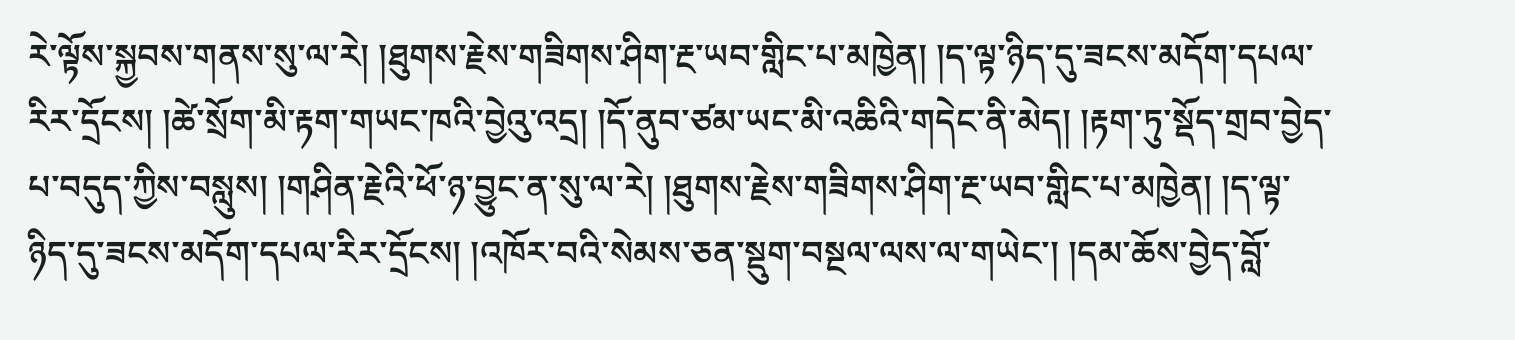རེ་ལྟོས་སྐྱབས་གནས་སུ་ལ་རེ། །ཐུགས་རྗེས་གཟིགས་ཤིག་རྔ་ཡབ་གླིང་པ་མཁྱེན། །ད་ལྟ་ཉིད་དུ་ཟངས་མདོག་དཔལ་རིར་དྲོངས། །ཚེ་སྲོག་མི་རྟག་གཡང་ཁའི་བྱེའུ་འདྲ། །དོ་ནུབ་ཙམ་ཡང་མི་འཆིའི་གདེང་ནི་མེད། །རྟག་ཏུ་སྡོད་གྲབ་བྱེད་པ་བདུད་ཀྱིས་བསླུས། །གཤིན་རྗེའི་ཕོ་ཉ་བྱུང་ན་སུ་ལ་རེ། །ཐུགས་རྗེས་གཟིགས་ཤིག་རྔ་ཡབ་གླིང་པ་མཁྱེན། །ད་ལྟ་ཉིད་དུ་ཟངས་མདོག་དཔལ་རིར་དྲོངས། །འཁོར་བའི་སེམས་ཅན་སྡུག་བསྔལ་ལས་ལ་གཡེང་། །དམ་ཆོས་བྱེད་བློ་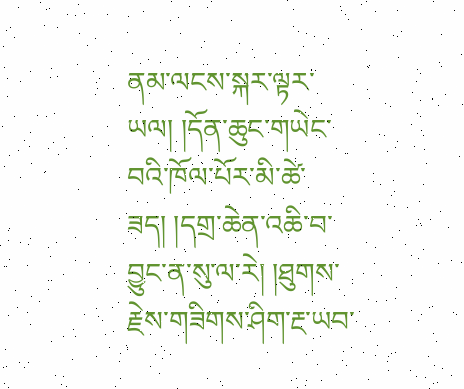ནམ་ལངས་སྐར་ལྟར་ཡལ། །དོན་ཆུང་གཡེང་བའི་ཁོལ་པོར་མི་ཚེ་ཟད། །དགྲ་ཆེན་འཆི་བ་བྱུང་ན་སུ་ལ་རེ། །ཐུགས་རྗེས་གཟིགས་ཤིག་རྔ་ཡབ་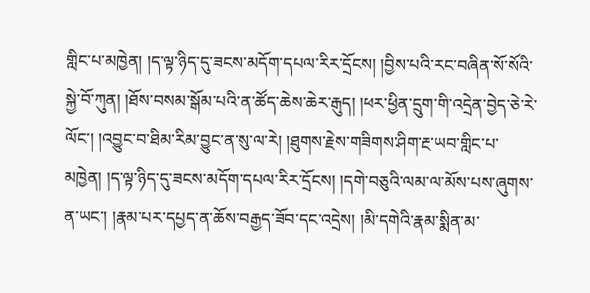གླིང་པ་མཁྱེན། །ད་ལྟ་ཉིད་དུ་ཟངས་མདོག་དཔལ་རིར་དྲོངས། །བྱིས་པའི་རང་བཞིན་སོ་སོའི་སྐྱེ་བོ་ཀུན། །ཐོས་བསམ་སྒོམ་པའི་ན་ཚོད་ཆེས་ཆེར་རྒུད། །ཕར་ཕྱིན་དྲུག་གི་འདྲེན་བྱེད་ཅེ་རེ་ལོང་། །འབྱུང་བ་ཐིམ་རིམ་བྱུང་ན་སུ་ལ་རེ། །ཐུགས་རྗེས་གཟིགས་ཤིག་རྔ་ཡབ་གླིང་པ་མཁྱེན། །ད་ལྟ་ཉིད་དུ་ཟངས་མདོག་དཔལ་རིར་དྲོངས། །དགེ་བཅུའི་ལམ་ལ་མོས་པས་ཞུགས་ན་ཡང་། །རྣམ་པར་དཔྱད་ན་ཆོས་བརྒྱད་ཟོབ་དང་འདྲེས། །མི་དགེའི་རྣམ་སྨིན་མ་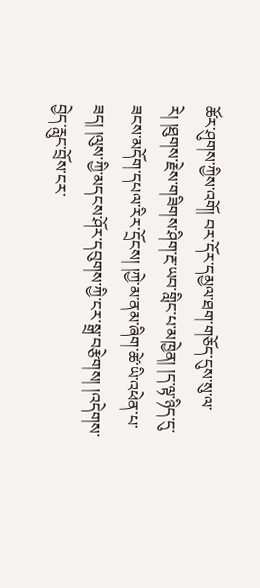ཚོར་ཤུགས་ཀྱིས་འགོ། བར་དོར་དམྱལ་ཐག་གཅོད་དུས་སུ་ལ་རེ། །ཐུགས་རྗེས་གཟིགས་ཤིག་རྔ་ཡབ་གླིང་པ་མཁྱེན། །ད་ལྟ་ཉིད་དུ་ཟངས་མདོག་དཔལ་རིར་དྲོངས། །ཀྱེ་མ་ནམ་ཞིག་ཚེ་ཡི་འཕེན་པ་ཟད། །ལུས་ཀྱི་མདངས་ཤོར་དབུགས་ཀྱི་ངར་སྒྲ་བརྩེགས། །འདེགས་བྱེད་རླུང་བྲོས་ངར་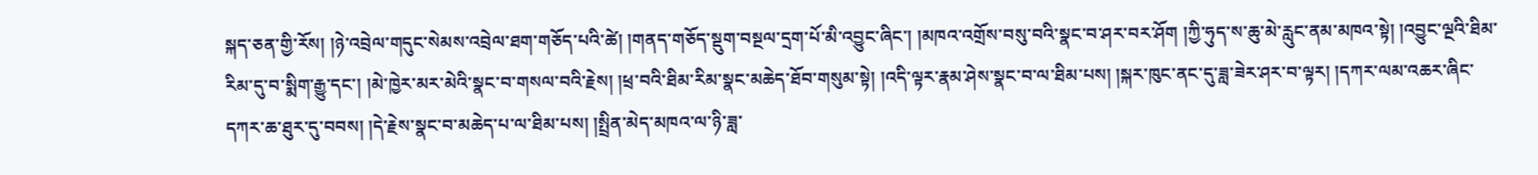སྐད་ཅན་གྱི་རོས། །ཉེ་འབྲེལ་གདུང་སེམས་འབྲེལ་ཐག་གཅོད་པའི་ཚེ། །གནད་གཅོད་སྡུག་བསྔལ་དྲག་པོ་མི་འབྱུང་ཞིང་། །མཁའ་འགྲོས་བསུ་བའི་སྣང་བ་ཤར་བར་ཤོག །ཀྱི་ཧུད་ས་ཆུ་མེ་རླུང་ནམ་མཁའ་སྟེ། །འབྱུང་ལྔའི་ཐིམ་རིམ་དུ་བ་སྨིག་རྒྱུ་དང་། །མེ་ཁྱེར་མར་མེའི་སྣང་བ་གསལ་བའི་རྗེས། །ཕྲ་བའི་ཐིམ་རིམ་སྣང་མཆེད་ཐོབ་གསུམ་སྟེ། །འདི་ལྟར་རྣམ་ཤེས་སྣང་བ་ལ་ཐིམ་པས། །སྐར་ཁུང་ནང་དུ་ཟླ་ཟེར་ཤར་བ་ལྟར། །དཀར་ལམ་འཆར་ཞིང་དཀར་ཆ་ཐུར་དུ་བབས། །དེ་རྗེས་སྣང་བ་མཆེད་པ་ལ་ཐིམ་པས། །སྤྲིན་མེད་མཁའ་ལ་ཉི་ཟླ་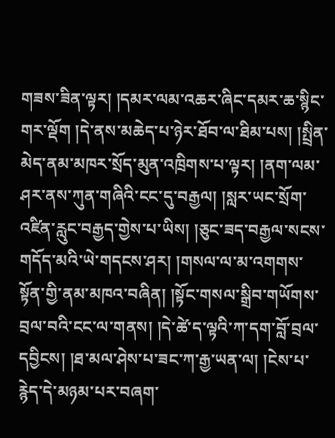གཟས་ཟིན་ལྟར། །དམར་ལམ་འཆར་ཞིང་དམར་ཆ་སྙིང་གར་ལྡོག །དེ་ནས་མཆེད་པ་ཉེར་ཐོབ་ལ་ཐིམ་པས། །སྤྲིན་མེད་ནམ་མཁར་སྲོད་མུན་འཁྲིགས་པ་ལྟར། །ནག་ལམ་ཤར་ནས་ཀུན་གཞིའི་ངང་དུ་བརྒྱལ། །སླར་ཡང་སྲོག་འཛིན་རླུང་བརྒྱད་གྱེས་པ་ཡིས། །ཅུང་ཟད་བརྒྱལ་སངས་གདོད་མའི་ཡེ་གདངས་ཤར། །གསལ་ལ་མ་འགགས་སྟོན་གྱི་ནམ་མཁའ་བཞིན། །སྟོང་གསལ་སྒྲིབ་གཡོགས་བྲལ་བའི་ངང་ལ་གནས། །དེ་ཚེ་ད་ལྟའི་ཀ་དག་བློ་བྲལ་དབྱིངས། །ཐ་མལ་ཤེས་པ་ཟང་ཀ་རྒྱ་ཡན་ལ། །ངེས་པ་རྙེད་དེ་མཉམ་པར་བཞག་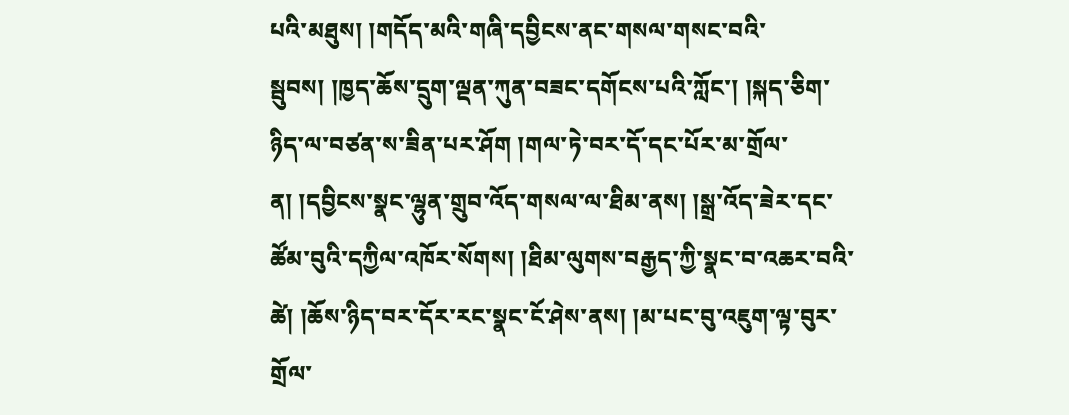པའི་མཐུས། །གདོད་མའི་གཞི་དབྱིངས་ནང་གསལ་གསང་བའི་སྦུབས། །ཁྱད་ཆོས་དྲུག་ལྡན་ཀུན་བཟང་དགོངས་པའི་ཀློང་། །སྐད་ཅིག་ཉིད་ལ་བཙན་ས་ཟིན་པར་ཤོག །གལ་ཏེ་བར་དོ་དང་པོར་མ་གྲོལ་ན། །དབྱིངས་སྣང་ལྷུན་གྲུབ་འོད་གསལ་ལ་ཐིམ་ནས། །སྒྲ་འོད་ཟེར་དང་ཚོམ་བུའི་དཀྱིལ་འཁོར་སོགས། །ཐིམ་ལུགས་བརྒྱད་ཀྱི་སྣང་བ་འཆར་བའི་ཚེ། །ཆོས་ཉིད་བར་དོར་རང་སྣང་ངོ་ཤེས་ནས། །མ་པང་བུ་འཇུག་ལྟ་བུར་གྲོལ་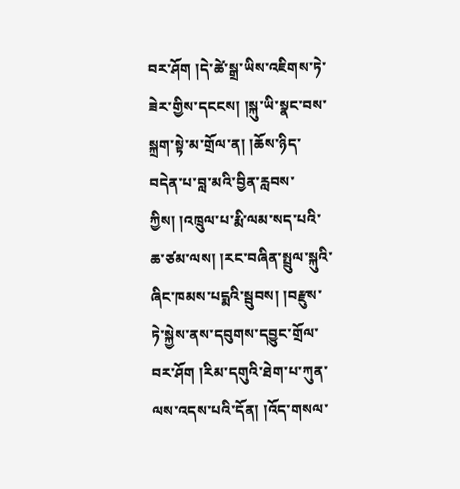བར་ཤོག །དེ་ཚེ་སྒྲ་ཡིས་འཇིགས་ཏེ་ཟེར་གྱིས་དངངས། །སྐུ་ཡི་སྣང་བས་སྐྲག་སྟེ་མ་གྲོལ་ན། །ཆོས་ཉིད་བདེན་པ་བླ་མའི་བྱིན་རླབས་ཀྱིས། །འཁྲུལ་པ་རྨི་ལམ་སད་པའི་ཆ་ཙམ་ལས། །རང་བཞིན་སྤྲུལ་སྐུའི་ཞིང་ཁམས་པདྨའི་སྦུབས། །བརྫུས་ཏེ་སྐྱེས་ནས་དབུགས་དབྱུང་གྲོལ་བར་ཤོག །རིམ་དགུའི་ཐེག་པ་ཀུན་ལས་འདས་པའི་དོན། །འོད་གསལ་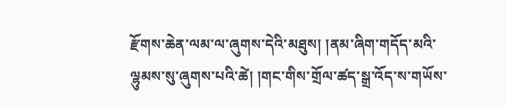རྫོགས་ཆེན་ལམ་ལ་ཞུགས་དེའི་མཐུས། །ནམ་ཞིག་གདོད་མའི་ལྷུམས་སུ་ཞུགས་པའི་ཚེ། །གང་གིས་གྲོལ་ཚད་སྒྲ་འོད་ས་གཡོས་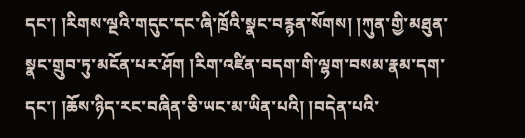དང་། །རིགས་ལྔའི་གདུང་དང་ཞི་ཁྲོའི་སྣང་བརྙན་སོགས། །ཀུན་གྱི་མཐུན་སྣང་གྲུབ་ཏུ་མངོན་པར་ཤོག །རིག་འཛིན་བདག་གི་ལྷག་བསམ་རྣམ་དག་དང་། །ཆོས་ཉིད་རང་བཞིན་ཅི་ཡང་མ་ཡིན་པའི། །བདེན་པའི་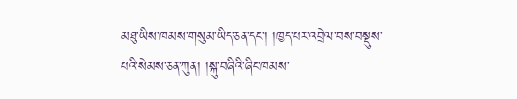མཐུ་ཡིས་ཁམས་གསུམ་ཡིད་ཅན་དང་། །ཁྱད་པར་འབྲེལ་བས་བསྡུས་པའི་སེམས་ཅན་ཀུན། །སྐུ་བཞིའི་ཞིང་ཁམས་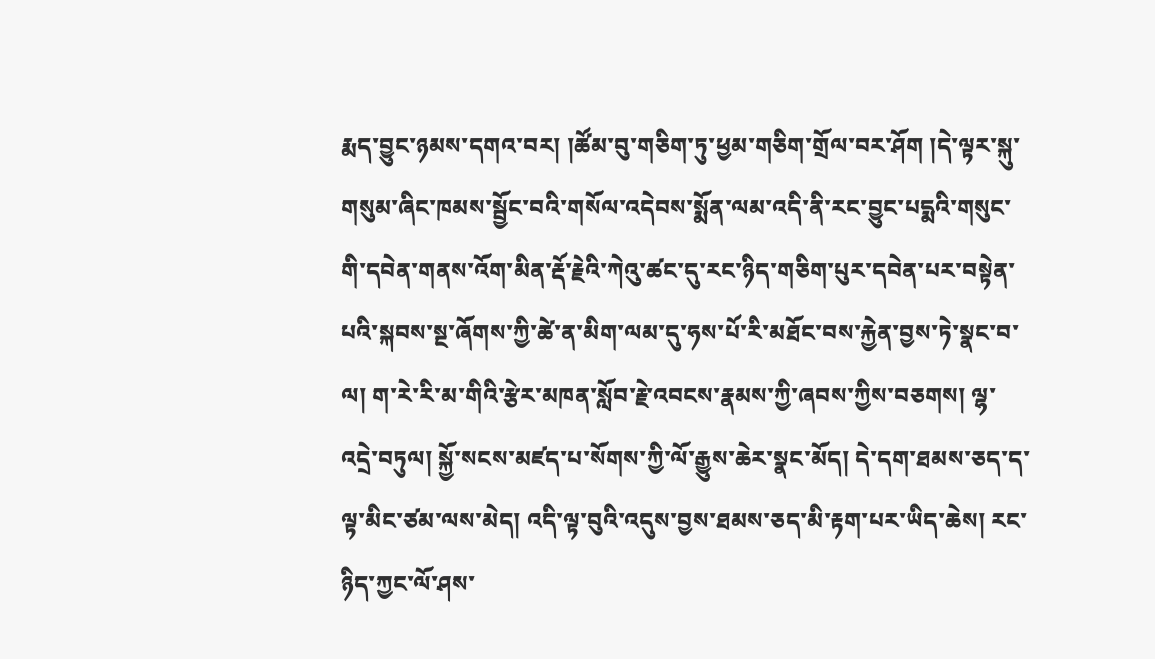རྨད་བྱུང་ཉམས་དགའ་བར། །ཚོམ་བུ་གཅིག་ཏུ་ཕྱམ་གཅིག་གྲོལ་བར་ཤོག །དེ་ལྟར་སྐུ་གསུམ་ཞིང་ཁམས་སྦྱོང་བའི་གསོལ་འདེབས་སྨོན་ལམ་འདི་ནི་རང་བྱུང་པདྨའི་གསུང་གི་དབེན་གནས་འོག་མིན་རྡོ་རྗེའི་ཀེའུ་ཚང་དུ་རང་ཉིད་གཅིག་པུར་དབེན་པར་བསྟེན་པའི་སྐབས་སྔ་ཞོགས་ཀྱི་ཚེ་ན་མིག་ལམ་དུ་ཧས་པོ་རི་མཐོང་བས་རྐྱེན་བྱས་ཏེ་སྣང་བ་ལ། ག་རེ་རི་མ་གིའི་རྩེར་མཁན་སློབ་རྗེ་འབངས་རྣམས་ཀྱི་ཞབས་ཀྱིས་བཅགས། ལྷ་འདྲེ་བཏུལ། སྐྱོ་སངས་མཛད་པ་སོགས་ཀྱི་ལོ་རྒྱུས་ཆེར་སྣང་མོད། དེ་དག་ཐམས་ཅད་ད་ལྟ་མིང་ཙམ་ལས་མེད། འདི་ལྟ་བུའི་འདུས་བྱས་ཐམས་ཅད་མི་རྟག་པར་ཡིད་ཆེས། རང་ཉིད་ཀྱང་ལོ་ཤས་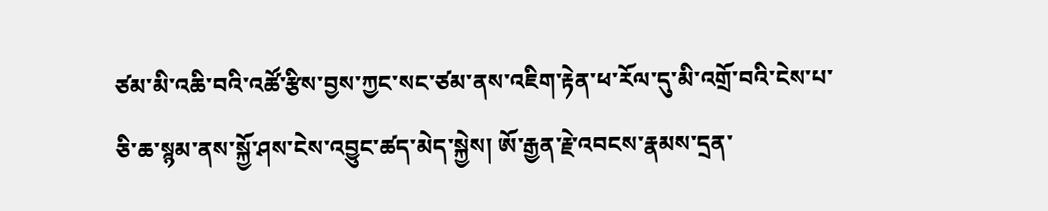ཙམ་མི་འཆི་བའི་འཚོ་རྩིས་བྱས་ཀྱང་སང་ཙམ་ནས་འཇིག་རྟེན་ཕ་རོལ་དུ་མི་འགྲོ་བའི་ངེས་པ་ཅི་ཆ་སྙམ་ནས་སྐྱོ་ཤས་ངེས་འབྱུང་ཚད་མེད་སྐྱེས། ཨོ་རྒྱན་རྗེ་འབངས་རྣམས་དྲན་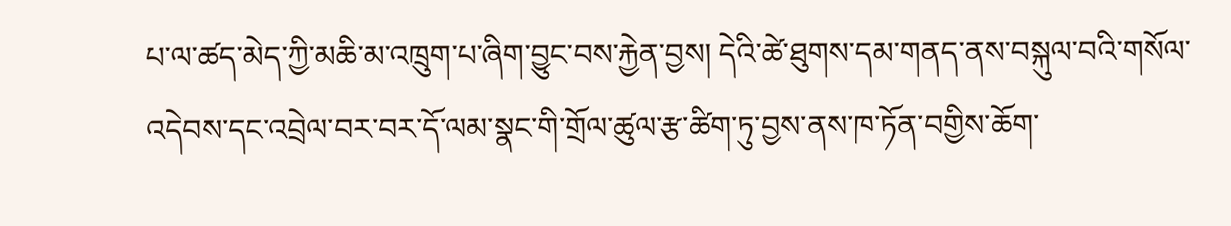པ་ལ་ཚད་མེད་ཀྱི་མཆི་མ་འཁྲུག་པ་ཞིག་བྱུང་བས་རྐྱེན་བྱས། དེའི་ཚེ་ཐུགས་དམ་གནད་ནས་བསྐུལ་བའི་གསོལ་འདེབས་དང་འབྲེལ་བར་བར་དོ་ལམ་སྣང་གི་གྲོལ་ཚུལ་རྩ་ཚིག་ཏུ་བྱས་ནས་ཁ་ཏོན་བགྱིས་ཆོག་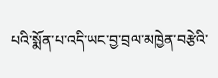པའི་སྨོན་པ་འདི་ཡང་བྱ་བྲལ་མཁྱེན་བརྩེའི་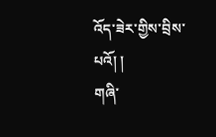འོད་ཟེར་གྱིས་བྲིས་པའོ། །
གཞི་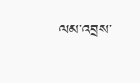ལམ་འབྲས་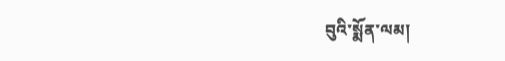བུའི་སྨོན་ལམ།